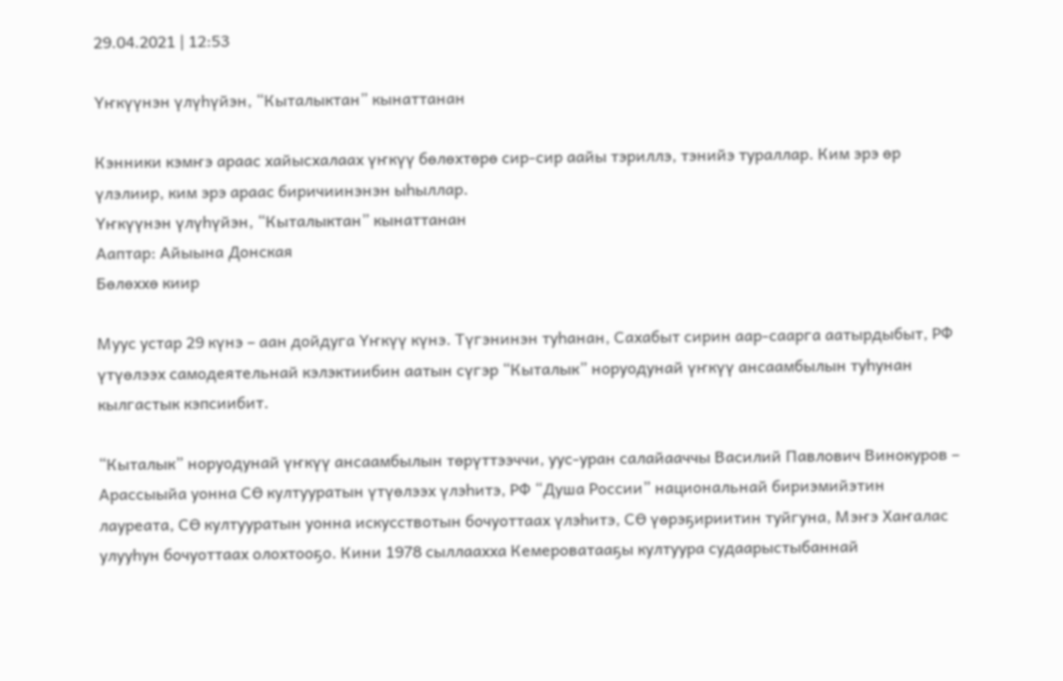29.04.2021 | 12:53

Үҥкүүнэн үлүһүйэн, “Кыталыктан” кынаттанан

Кэнники кэмҥэ араас хайысхалаах үҥкүү бөлөхтөрө сир-сир аайы тэриллэ, тэнийэ тураллар. Ким эрэ өр үлэлиир, ким эрэ араас биричиинэнэн ыһыллар.
Үҥкүүнэн үлүһүйэн, “Кыталыктан” кынаттанан
Ааптар: Айыына Донская
Бөлөххө киир

Муус устар 29 күнэ – аан дойдуга Үҥкүү күнэ. Түгэнинэн туһанан, Сахабыт сирин аар-саарга аатырдыбыт, РФ үтүөлээх самодеятельнай кэлэктиибин аатын сүгэр “Кыталык” норуодунай үҥкүү ансаамбылын туһунан кылгастык кэпсиибит.

“Кыталык” норуодунай үҥкүү ансаамбылын төрүттээччи, уус-уран салайааччы Василий Павлович Винокуров – Арассыыйа уонна СӨ култууратын үтүөлээх үлэһитэ, РФ “Душа России” национальнай бириэмийэтин лауреата, СӨ култууратын уонна искусствотын бочуоттаах үлэһитэ, СӨ үөрэҕириитин туйгуна, Мэҥэ Хаҥалас улууһун бочуоттаах олохтооҕо. Кини 1978 сыллаахха Кемероватааҕы култуура судаарыстыбаннай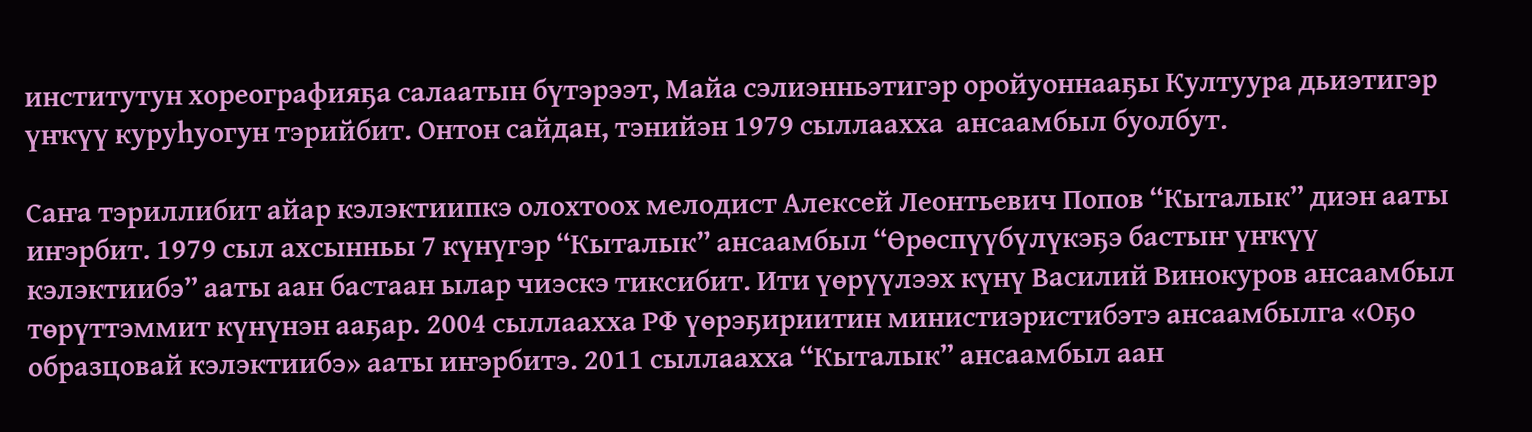институтун хореографияҕа салаатын бүтэрээт, Майа сэлиэнньэтигэр оройуоннааҕы Култуура дьиэтигэр үҥкүү куруһуогун тэрийбит. Онтон сайдан, тэнийэн 1979 сыллаахха  ансаамбыл буолбут.

Саҥа тэриллибит айар кэлэктиипкэ олохтоох мелодист Алексей Леонтьевич Попов “Кыталык” диэн ааты иҥэрбит. 1979 сыл ахсынньы 7 күнүгэр “Кыталык” ансаамбыл “Өрөспүүбүлүкэҕэ бастыҥ үҥкүү кэлэктиибэ” ааты аан бастаан ылар чиэскэ тиксибит. Ити үөрүүлээх күнү Василий Винокуров ансаамбыл төрүттэммит күнүнэн ааҕар. 2004 сыллаахха РФ үөрэҕириитин министиэристибэтэ ансаамбылга «Оҕо образцовай кэлэктиибэ» ааты иҥэрбитэ. 2011 сыллаахха “Кыталык” ансаамбыл аан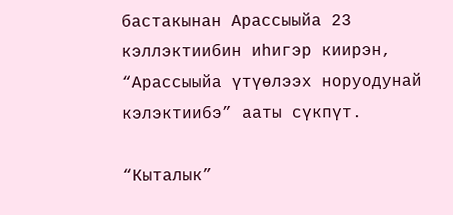бастакынан Арассыыйа 23 кэллэктиибин иһигэр киирэн, “Арассыыйа үтүөлээх норуодунай кэлэктиибэ” ааты сүкпүт.

“Кыталык”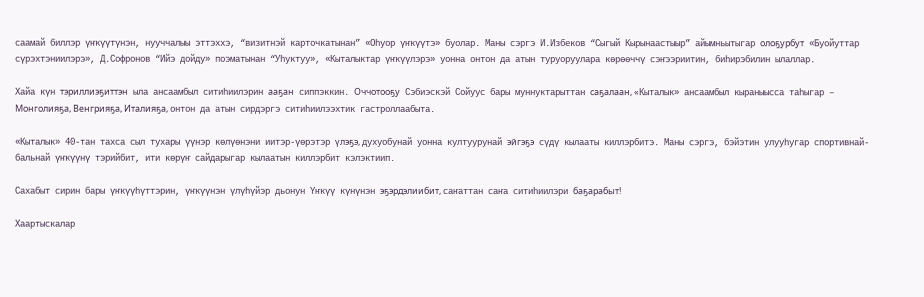саамай биллэр үҥкүүтүнэн, нууччалыы эттэххэ, “визитнэй карточкатынан” «Оһуор үҥкүүтэ» буолар. Маны сэргэ И.Избеков “Сыгый Кырынаастыыр” айымньытыгар олоҕурбут «Буойуттар сүрэхтэниилэрэ», Д.Софронов “Ийэ дойду» поэматынан “Уһуктуу», «Кыталыктар үҥкүүлэрэ» уонна онтон да атын туруоруулара көрөөччү сэҥээриитин, биһирэбилин ылаллар.

Хайа күн тэриллиэҕиттэн ыла ансаамбыл ситиһиилэрин ааҕан сиппэккин. Оччотооҕу Сэбиэскэй Сойуус бары муннуктарыттан саҕалаан, «Кыталык» ансаамбыл кыраныысса таһыгар – Монголияҕа, Венгрияҕа, Италияҕа, онтон да атын сирдэргэ ситиһиилээхтик гастроллаабыта.

«Кыталык» 40-тан тахса сыл тухары үүнэр көлүөнэни иитэр-үөрэтэр үлэҕэ, духуобунай уонна култуурунай эйгэҕэ сүдү кылааты киллэрбитэ. Маны сэргэ, бэйэтин улууһугар спортивнай-бальнай үҥкүүнү тэрийбит, ити көрүҥ сайдарыгар кылаатын киллэрбит кэлэктиип.

Сахабыт сирин бары үҥкүүһүттэрин, үҥкүүнэн үлүһүйэр дьонун Үҥкүү күнүнэн эҕэрдэлиибит, саҥаттан саҥа ситиһиилэри баҕарабыт!

Хаартыскалар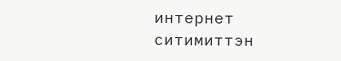интернет ситимиттэн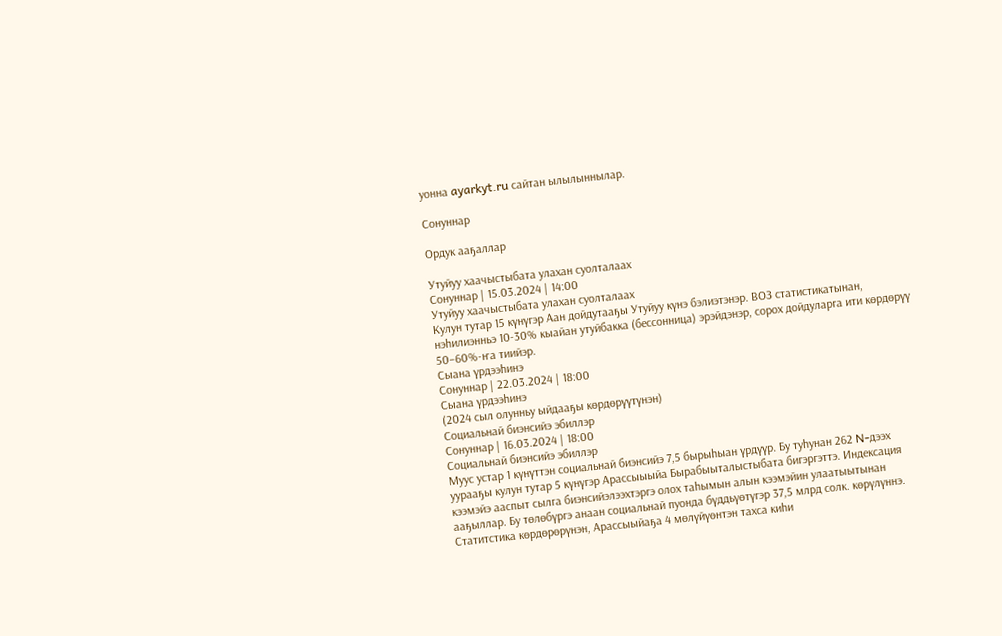уонна ayarkyt.ru сайтан ылылыннылар.

Сонуннар

Ордук ааҕаллар

Утуйуу хаачыстыбата улахан суолталаах
Сонуннар | 15.03.2024 | 14:00
Утуйуу хаачыстыбата улахан суолталаах
Кулун тутар 15 күнүгэр Аан дойдутааҕы Утуйуу күнэ бэлиэтэнэр. ВОЗ статистикатынан, нэһилиэнньэ 10-30% кыайан утуйбакка (бессонница) эрэйдэнэр, сорох дойдуларга ити көрдөрүү 50−60%-ҥа тиийэр.
Сыана үрдээһинэ
Сонуннар | 22.03.2024 | 18:00
Сыана үрдээһинэ
(2024 сыл олунньу ыйдааҕы көрдөрүүтүнэн)
Социальнай биэнсийэ эбиллэр
Сонуннар | 16.03.2024 | 18:00
Социальнай биэнсийэ эбиллэр
Муус устар 1 күнүттэн социальнай биэнсийэ 7,5 бырыһыан үрдүүр. Бу туhунан 262 N-дээх уурааҕы кулун тутар 5 күнүгэр Арассыыыйа Бырабыыталыстыбата бигэргэттэ. Индексация кээмэйэ ааспыт сылга биэнсийэлээхтэргэ олох таһымын алын кээмэйин улаатыытынан ааҕыллар. Бу төлөбүргэ анаан социальнай пуонда бүддьүөтүгэр 37,5 млрд солк. көрүлүннэ. Статитстика көрдөрөрүнэн, Арассыыйаҕа 4 мөлүйүөнтэн тахса киһи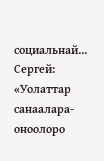социальнай...
Сергей:  «Уолаттар санаалара-оноолоро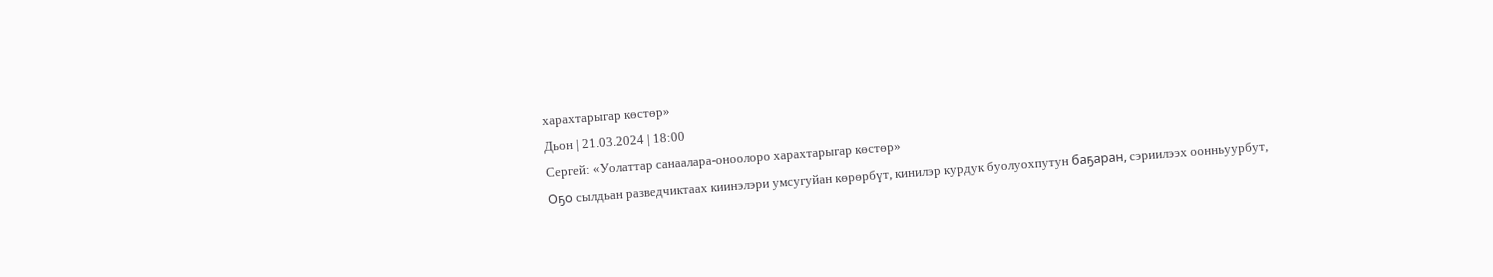харахтарыгар көстөр»
Дьон | 21.03.2024 | 18:00
Сергей: «Уолаттар санаалара-оноолоро харахтарыгар көстөр»
Оҕо сылдьан разведчиктаах киинэлэри умсугуйан көрөрбүт, кинилэр курдук буолуохпутун баҕаран, сэриилээх оонньуурбут,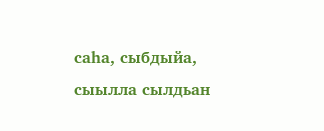саһа, сыбдыйа, сыылла сылдьан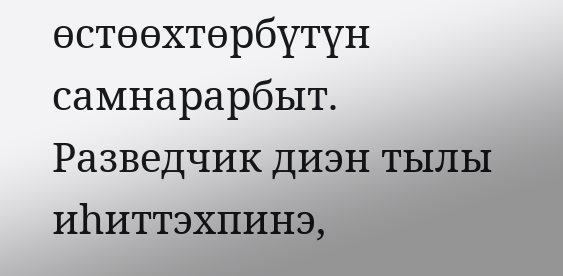өстөөхтөрбүтүн самнарарбыт.  Разведчик диэн тылы иһиттэхпинэ,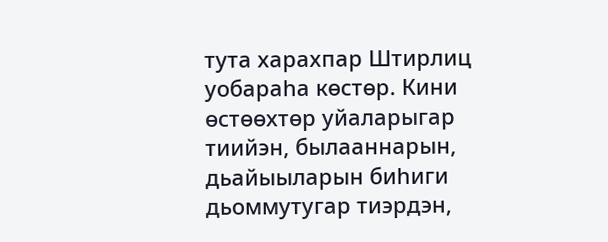тута харахпар Штирлиц уобараһа көстөр. Кини өстөөхтөр уйаларыгар тиийэн, былааннарын, дьайыыларын биһиги дьоммутугар тиэрдэн,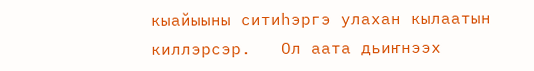кыайыыны ситиһэргэ улахан кылаатын киллэрсэр.   Ол аата дьиҥнээх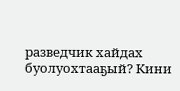разведчик хайдах буолуохтааҕый? Кини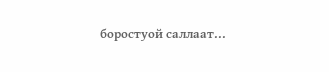боростуой саллаат...